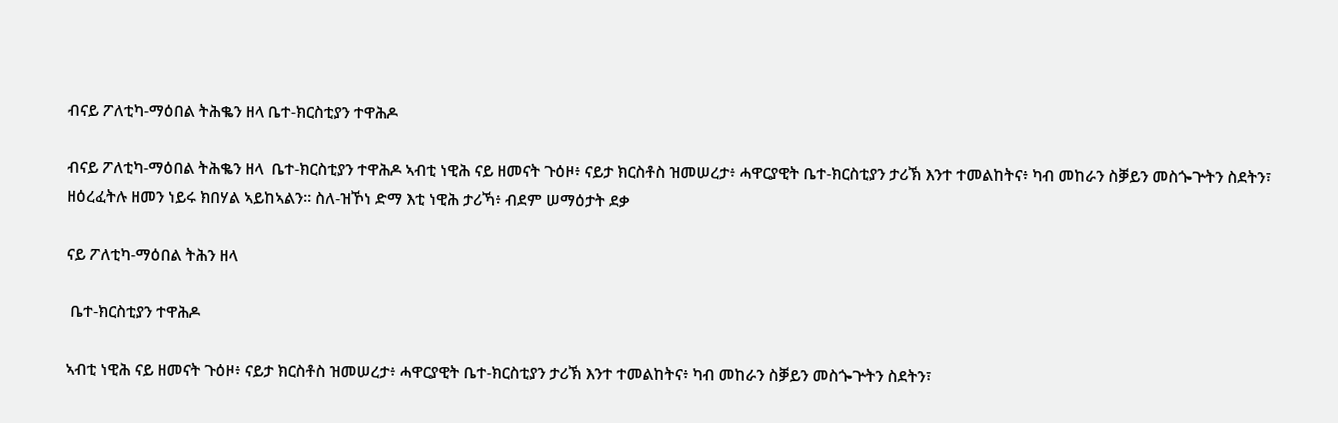ብናይ ፖለቲካ-ማዕበል ትሕቈን ዘላ ቤተ-ክርስቲያን ተዋሕዶ

ብናይ ፖለቲካ-ማዕበል ትሕቈን ዘላ  ቤተ-ክርስቲያን ተዋሕዶ ኣብቲ ነዊሕ ናይ ዘመናት ጉዕዞ፥ ናይታ ክርስቶስ ዝመሠረታ፥ ሓዋርያዊት ቤተ-ክርስቲያን ታሪኽ እንተ ተመልከትና፥ ካብ መከራን ስቓይን መስጐጕትን ስደትን፣ ዘዕረፈትሉ ዘመን ነይሩ ክበሃል ኣይከኣልን። ስለ-ዝኾነ ድማ እቲ ነዊሕ ታሪኻ፥ ብደም ሠማዕታት ደቃ

ናይ ፖለቲካ-ማዕበል ትሕን ዘላ

 ቤተ-ክርስቲያን ተዋሕዶ

ኣብቲ ነዊሕ ናይ ዘመናት ጉዕዞ፥ ናይታ ክርስቶስ ዝመሠረታ፥ ሓዋርያዊት ቤተ-ክርስቲያን ታሪኽ እንተ ተመልከትና፥ ካብ መከራን ስቓይን መስጐጕትን ስደትን፣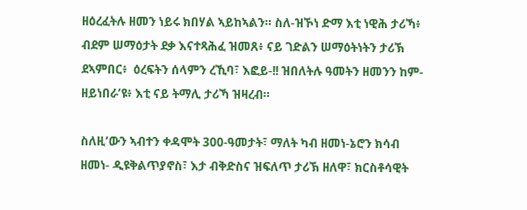ዘዕረፈትሉ ዘመን ነይሩ ክበሃል ኣይከኣልን። ስለ-ዝኾነ ድማ እቲ ነዊሕ ታሪኻ፥ ብደም ሠማዕታት ደቃ እናተጻሕፈ ዝመጸ፥ ናይ ገድልን ሠማዕትነትን ታሪኽ ደኣምበር፥  ዕረፍትን ሰላምን ረኺባ፣ እፎይ-!! ዝበለትሉ ዓመትን ዘመንን ከም-ዘይነበራ’ዩ፥ እቲ ናይ ትማሊ ታሪኻ ዝዛረብ።

ስለዚ’ውን ኣብተን ቀዳሞት 300-ዓመታት፣ ማለት ካብ ዘመነ-ኔሮን ክሳብ ዘመነ- ዲዩቅልጥያኖስ፣ እታ ብቅድስና ዝፍለጥ ታሪኽ ዘለዋ፣ ክርስቶሳዊት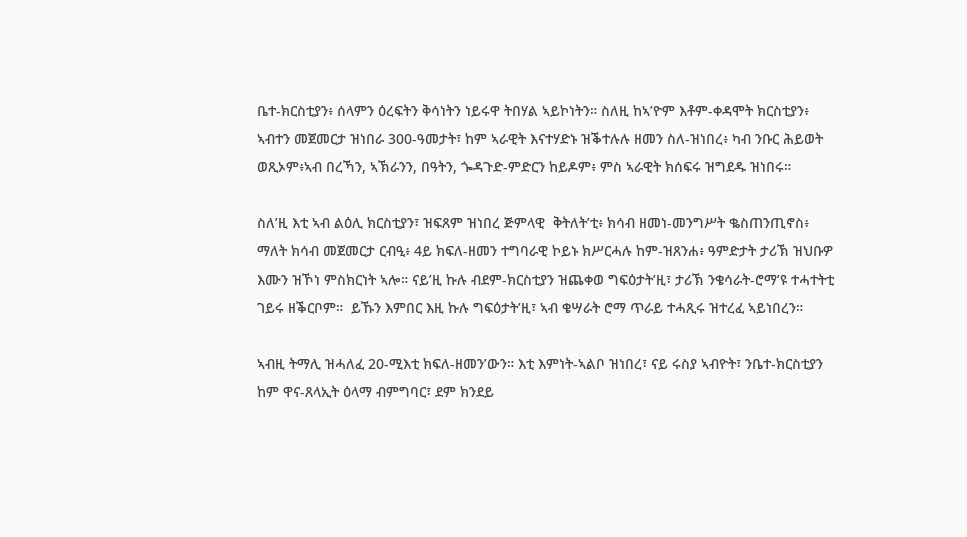ቤተ-ክርስቲያን፥ ሰላምን ዕረፍትን ቅሳነትን ነይሩዋ ትበሃል ኣይኮነትን። ስለዚ ከኣ’ዮም እቶም-ቀዳሞት ክርስቲያን፥ ኣብተን መጀመርታ ዝነበራ 300-ዓመታት፣ ከም ኣራዊት እናተሃድኑ ዝቕተሉሉ ዘመን ስለ-ዝነበረ፥ ካብ ንቡር ሕይወት ወጺኦም፥ኣብ በረኻን, ኣኽራንን, በዓትን, ጐዳጉድ-ምድርን ከይዶም፥ ምስ ኣራዊት ክሰፍሩ ዝግደዱ ዝነበሩ።

ስለ’ዚ እቲ ኣብ ልዕሊ ክርስቲያን፣ ዝፍጸም ዝነበረ ጅምላዊ  ቅትለት’ቲ፥ ክሳብ ዘመነ-መንግሥት ቈስጠንጢኖስ፥ ማለት ክሳብ መጀመርታ ርብዒ፥ 4ይ ክፍለ-ዘመን ተግባራዊ ኮይኑ ክሥርሓሉ ከም-ዝጸንሐ፥ ዓምድታት ታሪኽ ዝህቡዎ እሙን ዝኾነ ምስክርነት ኣሎ። ናይ’ዚ ኩሉ ብደም-ክርስቲያን ዝጨቀወ ግፍዕታት’ዚ፣ ታሪኽ ንቄሳራት-ሮማ’ዩ ተሓተትቲ ገይሩ ዘቕርቦም።  ይኹን እምበር እዚ ኩሉ ግፍዕታት’ዚ፣ ኣብ ቄሣራት ሮማ ጥራይ ተሓጺሩ ዝተረፈ ኣይነበረን።

ኣብዚ ትማሊ ዝሓለፈ 20-ሚእቲ ክፍለ-ዘመን’ውን። እቲ እምነት-ኣልቦ ዝነበረ፣ ናይ ሩስያ ኣብዮት፣ ንቤተ-ክርስቲያን ከም ዋና-ጸላኢት ዕላማ ብምግባር፣ ደም ክንደይ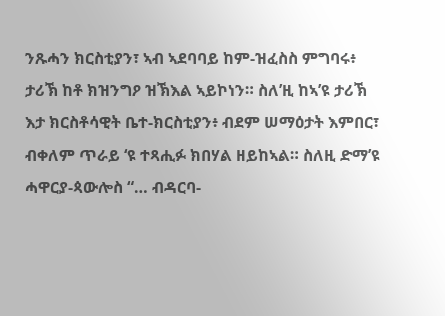ንጹሓን ክርስቲያን፣ ኣብ ኣደባባይ ከም-ዝፈስስ ምግባሩ፥ ታሪኽ ከቶ ክዝንግዖ ዝኽእል ኣይኮነን። ስለ’ዚ ከኣ’ዩ ታሪኽ እታ ክርስቶሳዊት ቤተ-ክርስቲያን፥ ብደም ሠማዕታት እምበር፣ ብቀለም ጥራይ ‘ዩ ተጻሒፉ ክበሃል ዘይከኣል። ስለዚ ድማ’ዩ ሓዋርያ-ጳውሎስ “… ብዳርባ-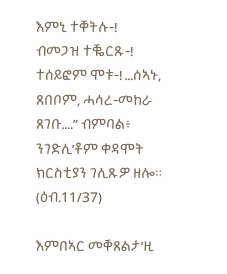እምኒ ተቐትሉ-! ብመጋዝ ተቘርጹ-! ተሰይፎም ሞቱ-! …ሰኣኑ, ጸበቦም, ሓሳረ-መከራ ጸገቡ….” ብምባል፥ ንገድሊ’ቶም ቀዳሞት ክርስቲያን ገሊጹዎ ዘሎ። (ዕብ.11/37)

እምበኣር መቐጸልታ’ዚ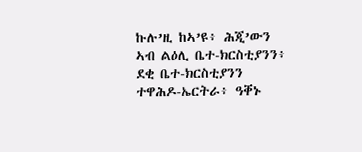ኩሉ’ዚ ከኣ’ዩ፥ ሕጂ’ውን ኣብ ልዕሊ ቤተ-ክርስቲያንን፥ ደቂ ቤተ-ክርስቲያንን ተዋሕዶ-ኤርትራ፥ ዓቐኑ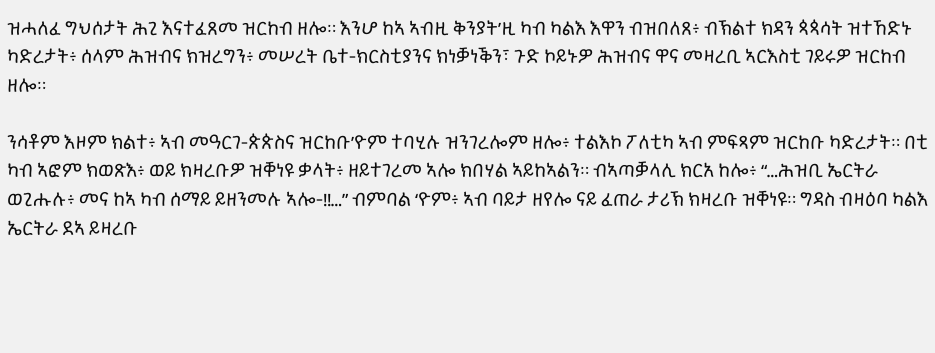ዝሓለፈ ግህሰታት ሕጊ እናተፈጸመ ዝርከብ ዘሎ። እንሆ ከኣ ኣብዚ ቅንያት’ዚ ካብ ካልእ እዋን ብዝበለጸ፥ ብኽልተ ክዳን ጳጳሳት ዝተኸድኑ ካድረታት፥ ሰላም ሕዝብና ክዝረግን፥ መሠረት ቤተ-ክርስቲያንና ክነቓነቕን፣ ጉድ ኮይኑዎ ሕዝብና ዋና መዛረቢ ኣርእስቲ ገይሩዎ ዝርከብ ዘሎ።

ንሳቶም እዞም ክልተ፥ ኣብ መዓርገ-ጵጵስና ዝርከቡ’ዮም ተባሂሉ ዝንገረሎም ዘሎ፥ ተልእኮ ፖለቲካ ኣብ ምፍጻም ዝርከቡ ካድረታት። በቲ ካብ ኣፎም ክወጽእ፥ ወይ ክዛረቡዎ ዝቐነዩ ቃላት፥ ዘይተገረመ ኣሎ ክበሃል ኣይከኣልን። ብኣጣቓላሊ ክርአ ከሎ፥ “…ሕዝቢ ኤርትራ ወጊሑሉ፥ መና ከኣ ካብ ሰማይ ይዘንመሉ ኣሎ-!!…” ብምባል ‘ዮም፥ ኣብ ባይታ ዘየሎ ናይ ፈጠራ ታሪኽ ክዛረቡ ዝቐነዩ። ግዳስ ብዛዕባ ካልእ ኤርትራ ደኣ ይዛረቡ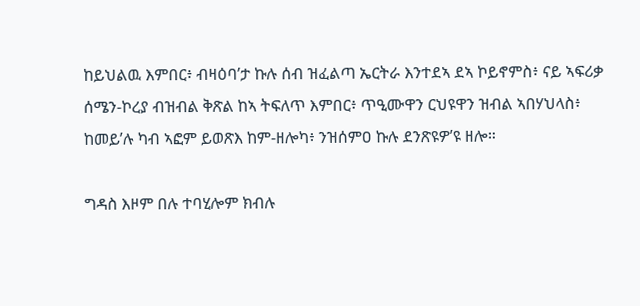ከይህልዉ እምበር፥ ብዛዕባ’ታ ኩሉ ሰብ ዝፈልጣ ኤርትራ እንተደኣ ደኣ ኮይኖምስ፥ ናይ ኣፍሪቃ ሰሜን-ኮረያ ብዝብል ቅጽል ከኣ ትፍለጥ እምበር፥ ጥዒሙዋን ርህዩዋን ዝብል ኣበሃህላስ፥ ከመይ’ሉ ካብ ኣፎም ይወጽእ ከም-ዘሎካ፥ ንዝሰምዐ ኩሉ ደንጽዩዎ’ዩ ዘሎ።

ግዳስ እዞም በሉ ተባሂሎም ክብሉ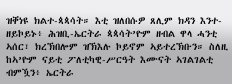ዝቐነዩ ክልተ-ጳጳሳት። እቲ ዝለበሱዎ ጸሊም ክዳን እንተ-ዘይኮይኑ፥ ሕዝቢ-ኤርትራ ጳጳሳት’ዮም ዘብል ዋላ ሓንቲ ኣሰር፣ ክረኽበሎም ዝኽእሉ ኮይኖም ኣይተረኽቡን። ስለዚ ከኣ’ዮም ናይቲ ፖለቲካዊ-ሥርዓት እሙናት ኣገልገልቲ ብምዃን፥ ኤርትራ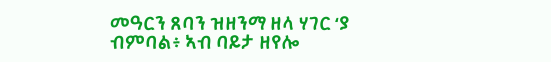መዓርን ጸባን ዝዘንማ ዘላ ሃገር ‘ያ ብምባል፥ ኣብ ባይታ ዘየሎ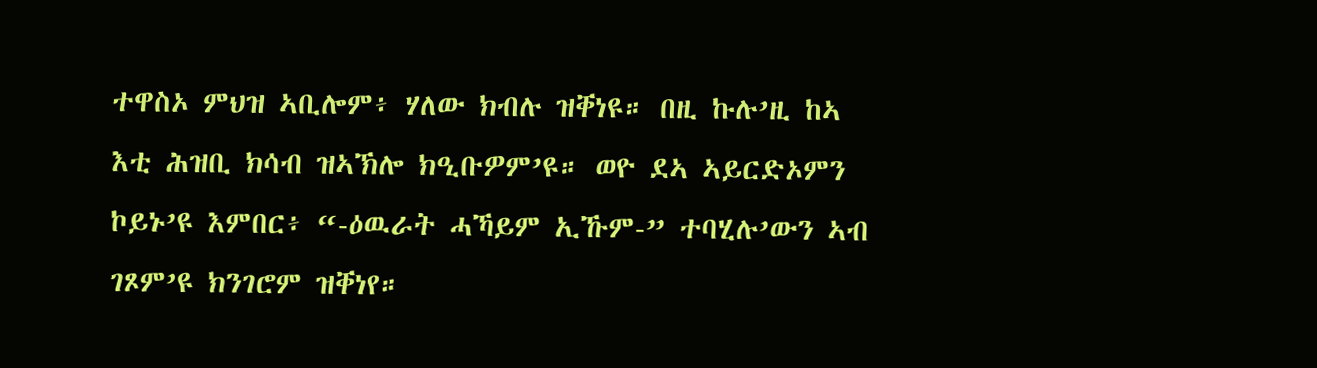ተዋስኦ ምህዝ ኣቢሎም፥ ሃለው ክብሉ ዝቐነዩ። በዚ ኩሉ’ዚ ከኣ እቲ ሕዝቢ ክሳብ ዝኣኽሎ ክዒቡዎም’ዩ። ወዮ ደኣ ኣይርድኦምን ኮይኑ’ዩ እምበር፥ “-ዕዉራት ሓኻይም ኢኹም-” ተባሂሉ’ውን ኣብ ገጾም’ዩ ክንገሮም ዝቐነየ።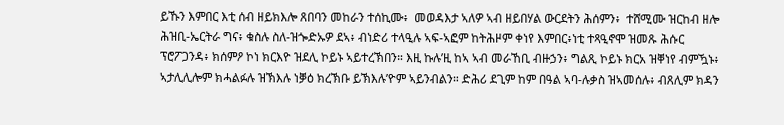ይኹን እምበር እቲ ሰብ ዘይክእሎ ጸበባን መከራን ተሰኪሙ፥  መወዳእታ ኣለዎ ኣብ ዘይበሃል ውርደትን ሕሰምን፥  ተሸሚሙ ዝርከብ ዘሎ ሕዝቢ-ኤርትራ ግና፥ ቁስሉ ስለ-ዝጐድኡዎ ደኣ፥ ብነድሪ ተላዒሉ ኣፍ-ኣፎም ከትሕዞም ቀነየ እምበር፥ነቲ ተጻዒኖሞ ዝመጹ ሕሱር ፕሮፖጋንዳ፥ ክሰምዖ ኮነ ክርእዮ ዝደሊ ኮይኑ ኣይተረኽበን። እዚ ኩሉ’ዚ ከኣ ኣብ መራኸቢ ብዙኃን፥ ግልጺ ኮይኑ ክርአ ዝቐነየ ብምዃኑ፥ ኣታሊሊሎም ክሓልፉሉ ዝኽእሉ ነቓዕ ክረኽቡ ይኽእሉ’ዮም ኣይንብልን። ድሕሪ ደጊም ከም በዓል ኣባ-ሉቃስ ዝኣመሰሉ፥ ብጸሊም ክዳን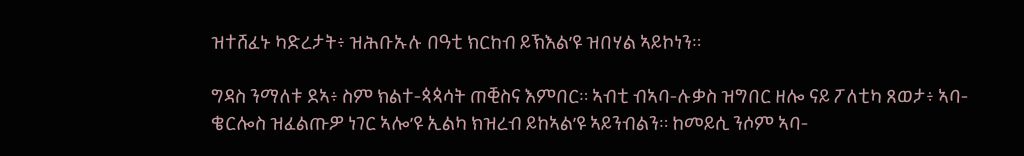ዝተሸፈኑ ካድረታት፥ ዝሕቡኡሉ በዓቲ ክርከብ ይኽእል’ዩ ዝበሃል ኣይኮነን።

ግዳስ ንማለቱ ደኣ፥ ስም ክልተ-ጳጳሳት ጠቒስና እምበር። ኣብቲ ብኣባ-ሉቃስ ዝግበር ዘሎ ናይ ፖለቲካ ጸወታ፥ ኣባ-ቄርሎስ ዝፈልጡዎ ነገር ኣሎ’ዩ ኢልካ ክዝረብ ይከኣል’ዩ ኣይንብልን። ከመይሲ ንሶም ኣባ-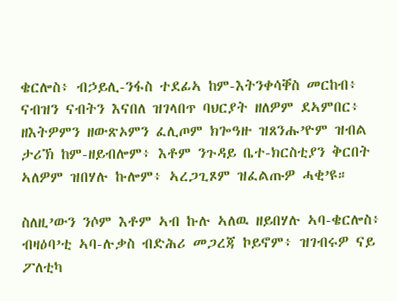ቄርሎስ፥ ብኃይሊ-ንፋስ ተደፊኣ ከም-እትንቀሳቐስ መርከብ፥  ናብዝን ናብትን እናበለ ዝገላበጥ ባህርያት ዘለዎም ደኣምበር፥ ዘእትዎምን ዘውጽኦምን ፈሊጦም ክጐዓዙ ዝጸንሑ’ዮም ዝብል ታሪኽ ከም-ዘይብሎም፥ እቶም ንጉዳይ ቤተ-ክርስቲያን ቅርበት ኣለዎም ዝበሃሉ ኩሎም፥ ኣረጋጊጾም ዝፈልጡዎ ሓቂ’ዩ።

ስለዚ’ውን ንሶም እቶም ኣብ ኩሉ ኣለዉ ዘይበሃሉ ኣባ-ቄርሎስ፥ ብዛዕባ’ቲ ኣባ-ሉቃስ ብድሕሪ መጋረጃ ኮይኖም፥ ዝገብሩዎ ናይ ፖለቲካ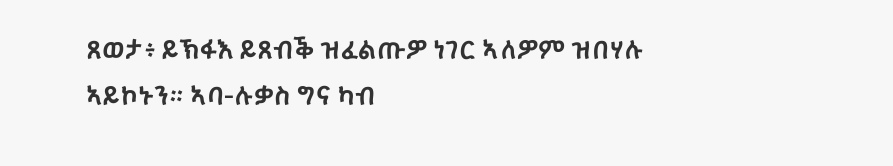ጸወታ፥ ይኽፋእ ይጸብቕ ዝፈልጡዎ ነገር ኣለዎም ዝበሃሉ  ኣይኮኑን። ኣባ-ሉቃስ ግና ካብ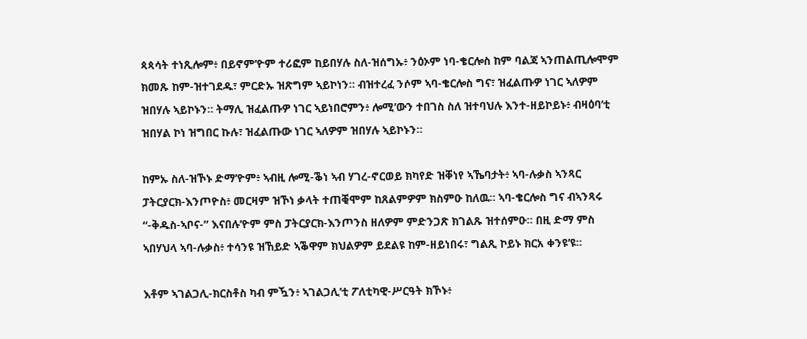ጳጳሳት ተነጺሎም፥ በይኖም’ዮም ተሪፎም ከይበሃሉ ስለ-ዝሰግኡ፥ ንዕኦም ነባ-ቄርሎስ ከም ባልጃ ኣንጠልጢሎሞም ክመጹ ከም-ዝተገደዱ፣ ምርድኡ ዝጽግም ኣይኮነን። ብዝተረፈ ንሶም ኣባ-ቄርሎስ ግና፣ ዝፈልጡዎ ነገር ኣለዎም ዝበሃሉ ኣይኮኑን። ትማሊ ዝፈልጡዎ ነገር ኣይነበሮምን፥ ሎሚ’ውን ተበገስ ስለ ዝተባህሉ እንተ-ዘይኮይኑ፥ ብዛዕባ’ቲ ዝበሃል ኮነ ዝግበር ኩሉ፣ ዝፈልጡው ነገር ኣለዎም ዝበሃሉ ኣይኮኑን።

ከምኡ ስለ-ዝኾኑ ድማ’ዮም፥ ኣብዚ ሎሚ-ቕነ ኣብ ሃገረ-ኖርወይ ክካየድ ዝቐነየ ኣኼባታት፥ ኣባ-ሉቃስ ኣንጻር ፓትርያርክ-እንጦዮስ፥ መርዛም ዝኾነ ቃላት ተጠቒሞም ከጸልምዎም ክስምዑ ከለዉ። ኣባ-ቄርሎስ ግና ብኣንጻሩ “-ቅዱስ-ኣቦና-” እናበሉ’ዮም ምስ ፓትርያርክ-እንጦንስ ዘለዎም ምድንጋጽ ክገልጹ ዝተሰምዑ። በዚ ድማ ምስ ኣበሃህላ ኣባ-ሉቃስ፥ ተሳንዩ ዝኸይድ ኣቕዋም ክህልዎም ይደልዩ ከም-ዘይነበሩ፣ ግልጺ ኮይኑ ክርአ ቀንዩ’ዩ።

እቶም ኣገልጋሊ-ክርስቶስ ካብ ምዃን፥ ኣገልጋሊ’ቲ ፖለቲካዊ-ሥርዓት ክኾኑ፥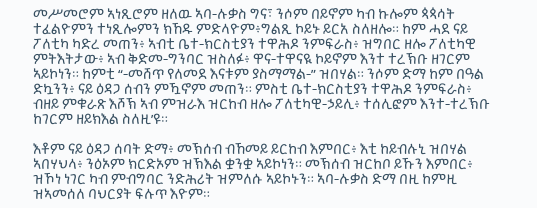መሥመሮም ኣነጺሮም ዘለዉ ኣባ-ሉቃስ ግና፣ ንሶም በይኖም ካብ ኩሎም ጳጳሳት ተፈልዮምን ተነጺሎምን ክኸዱ ምድላዮም፥ግልጺ ኮይኑ ይርአ ስለዘሎ። ከም ሓደ ናይ ፖለቲካ ካድረ መጠን፥ ኣብቲ ቤተ-ክርስቲያን ተዋሕዶ ንምፍራስ፥ ዝግበር ዘሎ ፖለቲካዊ ምትእትታው፥ ኣብ ቅድመ-ግንባር ዝስለፉ፥ ዋና-ተዋናዪ ኮይኖም እንተ ተረኽቡ ዘገርም ኣይኮነን። ከምቲ “-መሸጥ የለመደ እናቱም ያስማማል-” ዝበሃል። ንሶም ድማ ከም በዓል ድኳንን፥ ናይ ዕዳጋ ሰብን ምዃኖም መጠን። ምስቲ ቤተ-ክርስቲያን ተዋሕዶ ንምፍራስ፥ ብዘይ ምቁራጽ እሾኽ ኣብ ምዝራእ ዝርከብ ዘሎ ፖለቲካዊ-ኃይሊ፥ ተሰሊፎም እንተ-ተረኽቡ ከገርም ዘይክእል ስለዚ’ዩ።

እቶም ናይ ዕዳጋ ሰባት ድማ፥ መኽሰብ ብኸመይ ይርከብ እምበር፥ እቲ ከይብሉኒ ዝበሃል ኣበሃህላ፥ ንዕኦም ክርድኦም ዝኽእል ቋንቋ ኣይኮነን። መኽሰብ ዝርከቦ ይኹን እምበር፥ ዝኾነ ነገር ካብ ምብግባር ንድሕሪት ዝምለሱ ኣይኮኑን። ኣባ-ሉቃስ ድማ በዚ ከምዚ ዝኣመሰለ ባህርያት ፍሉጥ እዮም።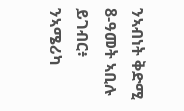ንኣብነት ቅድሚ 8-ዓመት ኣቢሉ ይገብር፥ ንኣሜሪካ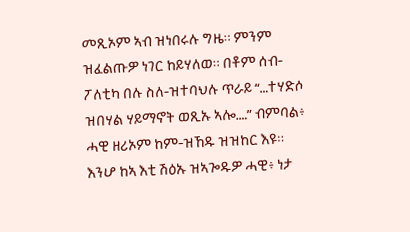መጺኦም ኣብ ዝነበሩሉ ግዜ። ምንም ዝፈልጡዎ ነገር ከይሃለወ። በቶም ሰብ-ፖለቲካ በሉ ስለ-ዝተባህሉ ጥራይ “…ተሃድሶ ዝበሃል ሃይማኖት ወጺኡ ኣሎ….” ብምባል፥ ሓዊ ዘሪኦም ከም-ዝኸዱ ዝዝከር እዩ። እንሆ ከኣ እቲ ሽዕኡ ዝኣጐዱዎ ሓዊ፥ ነታ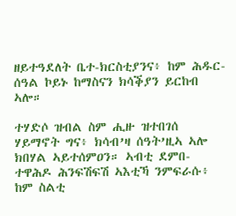ዘይተዓደለት ቤተ-ክርስቲያንና፥ ከም ሕዱር-ሰዓል ኮይኑ ከማስናን ክሳቕያን ይርከብ ኣሎ።

ተሃድሶ ዝብል ስም ሒዙ ዝተበገሰ ሃይማኖት ግና፥ ክሳብ’ዛ ሰዓት’ዚኣ ኣሎ ክበሃል ኣይተሰምዐን። ኣብቲ ደምበ-ተዋሕዶ ሕንፍሽፍሽ ኣእቲኻ ንምፍራሱ፥ ከም ስልቲ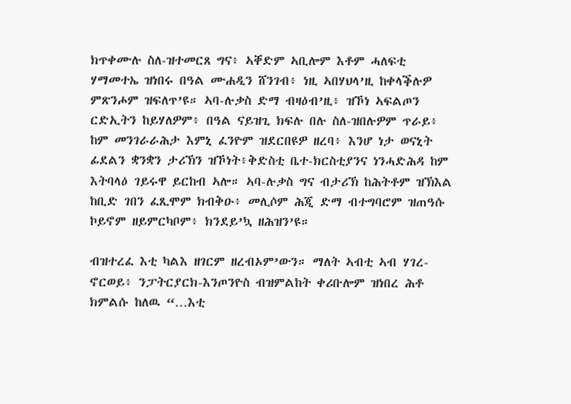ክጥቀሙሉ ስለ-ዝተመርጸ ግና፥ ኣቐድም ኣቢሎም እቶም ሓለፍቲ ሃማመተኤ ዝነበሩ በዓል ሙሐዲን ሸንገብ፥ ነዚ ኣበሃህላ’ዚ ከቀላቕሉዎ ምጽንሖም ዝፍለጥ’ዩ። ኣባ-ሉቃስ ድማ ብዛዕብ’ዚ፥ ዝኾነ ኣፍልጦን ርድኢትን ከይሃለዎም፥ በዓል ናይዝጊ ክፍሉ በሉ ስለ-ዝበሉዎም ጥራይ፥ ከም መንገራራሕታ እምኒ ፈንዮም ዝደርበዩዎ ዘረባ፥ እንሆ ነታ ወናኒት ፊደልን ቋንቋን ታሪኽን ዝኾነት፥ቅድስቲ ቤተ-ክርስቲያንና ነንሓድሕዳ ከም እትባላዕ ገይሩዋ ይርከብ ኣሎ። ኣባ-ሉቃስ ግና ብታሪኽ ከሕትቶም ዝኽእል ከቢድ ገበን ፈጺሞም ክብቅዑ፥ መሊሶም ሕጂ ድማ ብተግባሮም ዝጠዓሱ ኮይኖም ዘይምርካቦም፥ ክንደይ’ኳ ዘሕዝን’ዩ።

ብዝተረፈ እቲ ካልእ ዘገርም ዘረብኦም’ውን። ማለት ኣብቲ ኣብ ሃገረ-ኖርወይ፥ ንፓትርያርክ-እንጦንዮስ ብዝምልከት ቀሪቡሎም ዝነበረ ሕቶ ክምልሱ ከለዉ “…እቲ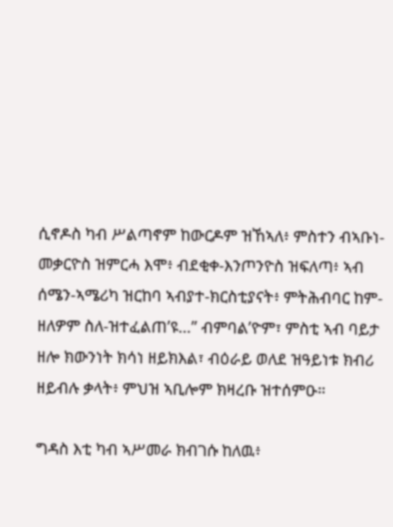ሲኖዶስ ካብ ሥልጣኖም ከውርዶም ዝኸኣለ፥ ምስተን ብኣቡነ-መቃርዮስ ዝምርሓ እሞ፥ ብደቂቀ-እንጦንዮስ ዝፍለጣ፥ ኣብ ሰሜን-ኣሜሪካ ዝርከባ ኣብያተ-ክርስቲያናት፥ ምትሕብባር ከም-ዘለዎም ስለ-ዝተፈልጠ’ዩ…” ብምባል’ዮም፣ ምስቲ ኣብ ባይታ ዘሎ ክውንነት ክሳነ ዘይክእል፣ ብዕራይ ወለደ ዝዓይነቱ ክብሪ ዘይብሉ ቃላት፥ ምህዝ ኣቢሎም ክዛረቡ ዝተሰምዑ።

ግዳስ እቲ ካብ ኣሥመራ ክብገሱ ከለዉ፥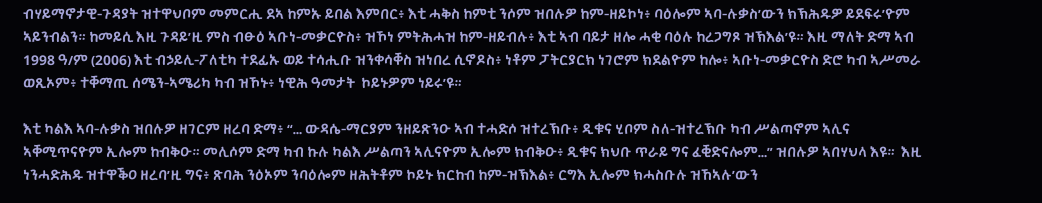ብሃይማኖታዊ-ጉዳያት ዝተዋህቦም መምርሒ ደኣ ከምኡ ይበል እምበር፥ እቲ ሓቅስ ከምቲ ንሶም ዝበሉዎ ከም-ዘይኮነ፥ ባዕሎም ኣባ-ሉቃስ’ውን ክኽሕዱዎ ይደፍሩ’ዮም ኣይንብልን። ከመይሲ እዚ ጉዳይ’ዚ ምስ ብፁዕ ኣቡነ-መቃርዮስ፥ ዝኾነ ምትሕሓዝ ከም-ዘይብሉ፥ እቲ ኣብ ባይታ ዘሎ ሓቂ ባዕሉ ከረጋግጾ ዝኽእል’ዩ። እዚ ማለት ድማ ኣብ 1998 ዓ/ም (2006) እቲ ብኃይሊ-ፖለቲካ ተደፊኡ ወይ ተሳሒቡ ዝንቀሳቐስ ዝነበረ ሲኖዶስ፥ ነቶም ፓትርያርክ ነገሮም ክደልዮም ከሎ፥ ኣቡነ-መቃርዮስ ድሮ ካብ ኣሥመራ ወጺኦም፥ ተቐማጢ ሰሜን-ኣሜሪካ ካብ ዝኾኑ፥ ነዊሕ ዓመታት  ኮይኑዎም ነይሩ’ዩ።

እቲ ካልእ ኣባ-ሉቃስ ዝበሉዎ ዘገርም ዘረባ ድማ፥ “… ውዳሴ-ማርያም ንዘይጽንዑ ኣብ ተሓድሶ ዝተረኽቡ፥ ዲቁና ሂቦም ስለ-ዝተረኽቡ ካብ ሥልጣኖም ኣሊና ኣቐሚጥናዮም ኢሎም ከብቅዑ። መሊሶም ድማ ካብ ኩሉ ካልእ ሥልጣን ኣሊናዮም ኢሎም ክብቅዑ፥ ዲቁና ክህቡ ጥራይ ግና ፈቒድናሎም…” ዝበሉዎ ኣበሃህላ እዩ።  እዚ ነንሓድሕዱ ዝተዋቕዐ ዘረባ’ዚ ግና፥ ጽባሕ ንዕኦም ንባዕሎም ዘሕትቶም ኮይኑ ክርከብ ከም-ዝኽእል፥ ርግእ ኢሎም ክሓስቡሉ ዝኸኣሉ’ውን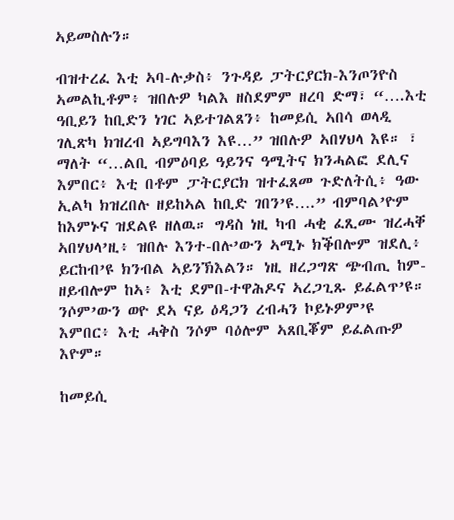ኣይመስሉን።

ብዝተረፈ እቲ ኣባ-ሉቃስ፥ ንጉዳይ ፓትርያርክ-እንጦንዮስ ኣመልኪቶም፥ ዝበሉዎ ካልእ ዘስደምም ዘረባ ድማ፣ “….እቲ ዓቢይን ከቢድን ነገር ኣይተገልጸን፥ ከመይሲ ኣበሳ ወላዲ ገሊጽካ ክዝረብ ኣይግባእን እዩ…” ዝበሉዎ ኣበሃህላ እዩ። ፣ ማለት “…ልቢ ብምዕባይ ዓይንና ዓሚትና ክንሓልፎ ደሊና እምበር፥ እቲ በቶም ፓትርያርክ ዝተፈጸመ ጉድለትሲ፥ ዓው ኢልካ ክዝረበሉ ዘይከኣል ከቢድ ገበን’ዩ….” ብምባል’ዮም ከእምኑና ዝደልዩ ዘለዉ። ግዳስ ነዚ ካብ ሓቂ ፈጺሙ ዝረሓቐ ኣበሃህላ’ዚ፥ ዝበሉ እንተ-በሉ’ውን ኣሚኑ ክቕበሎም ዝደሊ፥ ይርከብ’ዩ ክንብል ኣይንኽእልን። ነዚ ዘረጋግጽ ጭብጢ ከም-ዘይብሎም ከኣ፥ እቲ ደምበ-ተዋሕዶና ኣረጋጊጹ ይፈልጥ’ዩ። ንሶም’ውን ወዮ ደኣ ናይ ዕዳጋን ረብሓን ኮይኑዎም’ዩ እምበር፥ እቲ ሓቅስ ንሶም ባዕሎም ኣጸቢቖም ይፈልጡዎ እዮም።

ከመይሲ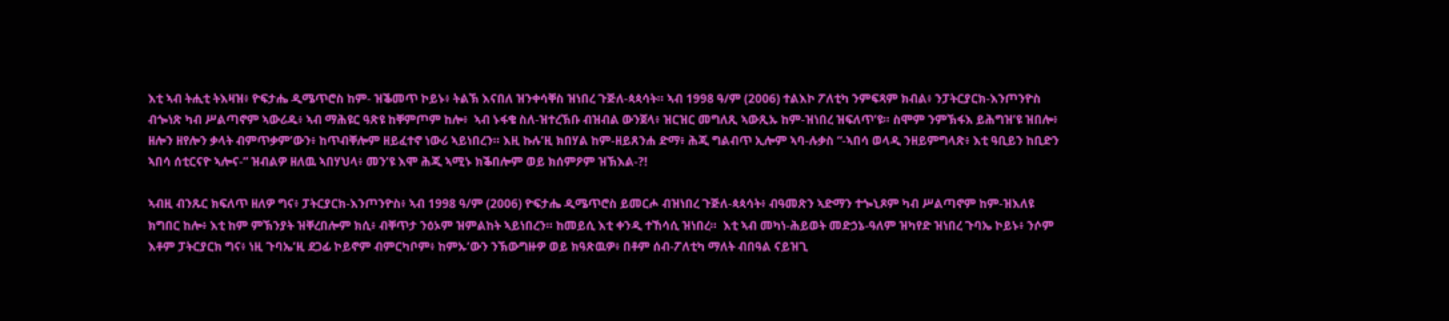እቲ ኣብ ትሒቲ ትእዛዝ፥ ዮፍታሔ ዲሜጥሮስ ከም- ዝቕመጥ ኮይኑ፥ ትልኽ እናበለ ዝንቀሳቐስ ዝነበረ ጉጅለ-ጳጳሳት። ኣብ 1998 ዓ/ም (2006) ተልእኮ ፖለቲካ ንምፍጻም ክብል፥ ንፓትርያርክ-እንጦንዮስ ብጐነጽ ካብ ሥልጣኖም ኣውሪዱ፥ ኣብ ማሕዩር ዓጽዩ ከቐምጦም ከሎ፥  ኣብ ኑፋቄ ስለ-ዝተረኽቡ ብዝብል ውንጀላ፥ ዝርዝር መግለጺ ኣውጺኡ ከም-ዝነበረ ዝፍለጥ’ዩ። ስሞም ንምኽፋእ ይሕግዝ’ዩ ዝበሎ፥ ዘሎን ዘየሎን ቃላት ብምጥቃም’ውን፥ ከጥብቐሎም ዘይፈተኖ ነውሪ ኣይነበረን። እዚ ኩሉ’ዚ ክበሃል ከም-ዘይጸንሐ ድማ፥ ሕጂ ግልብጥ ኢሎም ኣባ-ሉቃስ “-ኣበሳ ወላዲ ንዘይምግላጽ፥ እቲ ዓቢይን ከቢድን ኣበሳ ሰቲርናዮ ኣሎና-” ዝብልዎ ዘለዉ ኣበሃህላ፥ መን’ዩ እሞ ሕጂ ኣሚኑ ክቕበሎም ወይ ክሰምዖም ዝኽእል-?!

ኣብዚ ብንጹር ክፍለጥ ዘለዎ ግና፥ ፓትርያርክ-እንጦንዮስ፥ ኣብ 1998 ዓ/ም (2006) ዮፍታሔ ዲሜጥሮስ ይመርሖ ብዝነበረ ጉጅለ-ጳጳሳት፥ ብዓመጽን ኣድማን ተጐኒጾም ካብ ሥልጣኖም ከም-ዝእለዩ ክግበር ከሎ፥ እቲ ከም ምኽንያት ዝቐረበሎም ክሲ፥ ብቐጥታ ንዕኦም ዝምልከት ኣይነበረን። ከመይሲ እቲ ቀንዲ ተኸሳሲ ዝነበረ።  እቲ ኣብ መካነ-ሕይወት መድኃኔ-ዓለም ዝካየድ ዝነበረ ጉባኤ ኮይኑ፥ ንሶም እቶም ፓትርያርክ ግና፥ ነዚ ጉባኤ’ዚ ደጋፊ ኮይኖም ብምርካቦም፥ ከምኡ’ውን ንኽውግዙዎ ወይ ክዓጽዉዎ፥ በቶም ሰብ-ፖለቲካ ማለት ብበዓል ናይዝጊ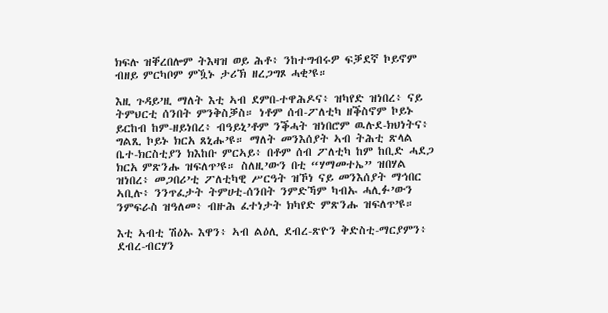ክፍሉ ዝቐረበሎም ትእዛዝ ወይ ሕቶ፥ ንከተግብሩዎ ፍቓደኛ ኮይኖም ብዘይ ምርካቦም ምዃኑ ታሪኽ ዘረጋግጾ ሓቂ’ዩ።

እዚ ጉዳይ’ዚ ማለት እቲ ኣብ ደምበ-ተዋሕዶና፥ ዝካየድ ዝነበረ፥ ናይ ትምህርቲ ሰንበት ምንቅስቓስ። ነቶም ሰብ-ፖለቲካ ዘቕስኖም ኮይኑ ይርከብ ከም-ዘይነበረ፥ ብዓይኒ’ቶም ንቕሓት ዝነበሮም ዉሉደ-ክህነትና፥ ግልጺ ኮይኑ ክርአ ጸኒሑ’ዩ። ማለት መንእሰያት ኣብ ትሕቲ ጽላል ቤተ-ክርስቲያን ክእከቡ ምርኣይ፥ በቶም ሰብ ፖለቲካ ከም ከቢድ ሓደጋ ክርአ ምጽንሑ ዝፍለጥ’ዩ። ስለዚ’ውን በቲ “ሃማመተኤ” ዝበሃል ዝነበረ፥ መጋበሪ’ቲ ፖለቲካዊ ሥርዓት ዝኾነ ናይ መንእሰያት ማኅበር ኣቢሉ፥ ንንጥፈታት ትምሀቲ-ሰንበት ንምድኻም ካብኡ ሓሊፉ’ውን ንምፍራስ ዝዓለመ፥ ብዙሕ ፈተነታት ክካየድ ምጽንሑ ዝፍለጥ’ዩ።

እቲ ኣብቲ ሽዕኡ እዋን፥ ኣብ ልዕሊ ደብረ-ጽዮን ቅድስቲ-ማርያምን፥ ደብረ-ብርሃን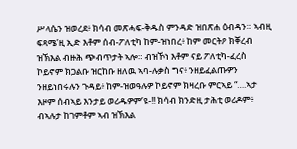ሥላሴን ዝወረደ፥ ክሳብ መጽሓፍ-ቅዱስ ምንዳድ ዝበጽሐ ዕብዳን። ኣብዚ ፍጻሜ’ዚ ኢድ እቶም ሰብ-ፖለቲካ ከም-ዝነበረ፥ ከም መርትዖ ክቐረብ ዝኽእል ብዙሕ ጭብጥታት ኣሎ። ብዝኾነ እቶም ናይ ፖለቲካ-ፈረስ ኮይኖም ክጋልቡ ዝርከቡ ዘለዉ ኣባ-ሉቃስ ግና፥ ንዘይፈልጡዎን ንዘይነበሩሉን ጉዳይ፥ ከም-ዝወዓሉዎ ኮይኖም ክዛረቡ ምርኣይ “….ኣታ እዞም ሰብኣይ እንታይ ወሪዱዎም’ዩ-!! ክሳብ ክንድዚ ታሕቲ ወሪዶም፥  ብኣሉታ ከገምቶም ኣብ ዝኽእል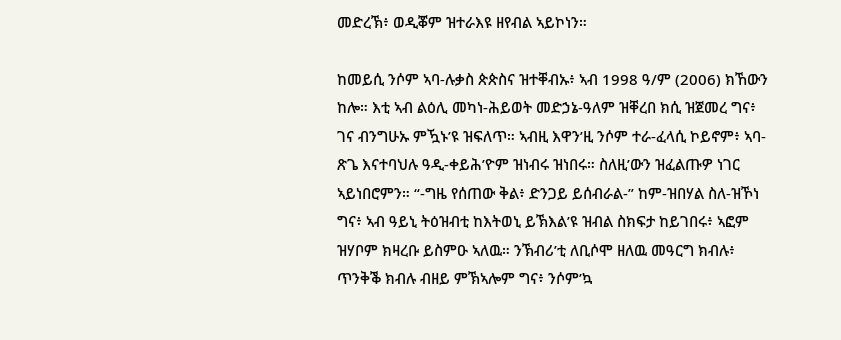መድረኽ፥ ወዲቖም ዝተራእዩ ዘየብል ኣይኮነን።

ከመይሲ ንሶም ኣባ-ሉቃስ ጵጵስና ዝተቐብኡ፥ ኣብ 1998 ዓ/ም (2006) ክኸውን ከሎ። እቲ ኣብ ልዕሊ መካነ-ሕይወት መድኃኔ-ዓለም ዝቐረበ ክሲ ዝጀመረ ግና፥ ገና ብንግሁኡ ምዃኑ’ዩ ዝፍለጥ። ኣብዚ እዋን’ዚ ንሶም ተራ-ፈላሲ ኮይኖም፥ ኣባ-ጽጌ እናተባህሉ ዓዲ-ቀይሕ’ዮም ዝነብሩ ዝነበሩ። ስለዚ’ውን ዝፈልጡዎ ነገር ኣይነበሮምን። “-ግዜ የሰጠው ቅል፥ ድንጋይ ይሰብራል-” ከም-ዝበሃል ስለ-ዝኾነ ግና፥ ኣብ ዓይኒ ትዕዝብቲ ከእትወኒ ይኽእል’ዩ ዝብል ስክፍታ ከይገበሩ፥ ኣፎም ዝሃቦም ክዛረቡ ይስምዑ ኣለዉ። ንኽብሪ’ቲ ለቢሶሞ ዘለዉ መዓርግ ክብሉ፥ ጥንቅቕ ክብሉ ብዘይ ምኽኣሎም ግና፥ ንሶም’ኳ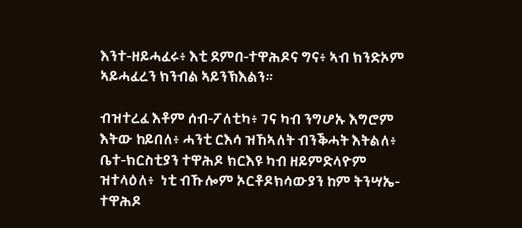እንተ-ዘይሓፈሩ፥ እቲ ደምበ-ተዋሕዶና ግና፥ ኣብ ክንድኦም ኣይሓፈረን ክንብል ኣይንኽእልን።

ብዝተረፈ እቶም ሰብ-ፖለቲካ፥ ገና ካብ ንግሆኡ እግሮም እትው ከይበለ፥ ሓንቲ ርእሳ ዝኸኣለት ብንቕሓት እትልለ፥ ቤተ-ክርስቲያን ተዋሕዶ ክርእዩ ካብ ዘይምድላዮም ዝተላዕለ፥  ነቲ ብኹሎም ኦርቶዶክሳውያን ከም ትንሣኤ-ተዋሕዶ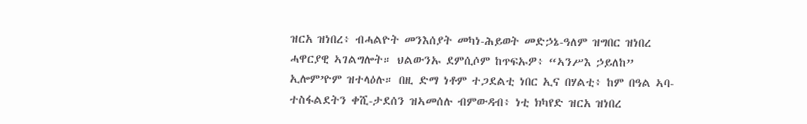ዝርአ ዝነበረ፥ ብሓልዮት መንእሰያት መካነ-ሕይወት መድኃኔ-ዓለም ዝግበር ዝነበረ ሓዋርያዊ ኣገልግሎት። ህልውንኡ ደምሲሶም ከጥፍኡዎ፥ “ኣንሥእ ኃይለከ” ኢሎም’ዮም ዝተላዕሉ። በዚ ድማ ነቶም ተጋደልቲ ነበር ኢና በሃልቲ፥ ከም በዓል ኣባ-ተስፋልደትን ቀሺ-ታደሰን ዝኣመሰሉ ብምውዳብ፥ ነቲ ክካየድ ዝርአ ዝነበረ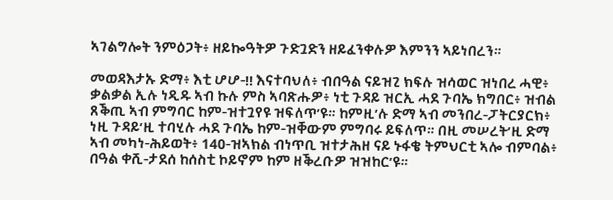ኣገልግሎት ንምዕጋት፥ ዘይኰዓትዎ ጉድጓድን ዘይፈንቀሉዎ እምንን ኣይነበረን።

መወዳእታኡ ድማ፥ እቲ ሆሆ-!! እናተባህለ፥ ብበዓል ናይዝጊ ክፍሉ ዝሳወር ዝነበረ ሓዊ፥ ቃልቃል ኢሉ ነዲዱ ኣብ ኩሉ ምስ ኣባጽሑዎ፥ ነቲ ጉዳይ ዝርኢ ሓደ ጉባኤ ክግበር፥ ዝብል ጸቕጢ ኣብ ምግባር ከም-ዝተጓየዩ ዝፍለጥ’ዩ። ከምዚ’ሉ ድማ ኣብ መንበረ-ፓትርያርክ፥ ነዚ ጉዳይ’ዚ ተባሂሉ ሓደ ጉባኤ ከም-ዝቐውም ምግባሩ ይፍለጥ። በዚ መሠረት’ዚ ድማ ኣብ መካነ-ሕይወት፥ 140-ዝኣክል ብነጥቢ ዝተታሕዘ ናይ ኑፋቄ ትምህርቲ ኣሎ ብምባል፥ በዓል ቀሺ-ታደሰ ከሰስቲ ኮይኖም ከም ዘቕረቡዎ ዝዝከር’ዩ።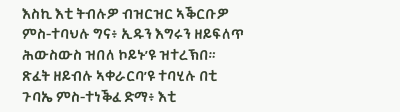እስኪ እቲ ትብሉዎ ብዝርዝር ኣቕርቡዎ ምስ-ተባህሉ ግና፥ ኢዱን እግሩን ዘይፍለጥ ሕውስውስ ዝበለ ኮይኑ’ዩ ዝተረኽበ። ጽፈት ዘይብሉ ኣቀራርባ’ዩ ተባሂሉ በቲ ጉባኤ ምስ-ተነቕፈ ድማ፥ እቲ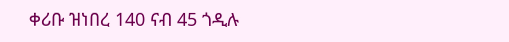ቀሪቡ ዝነበረ 140 ናብ 45 ጎዲሉ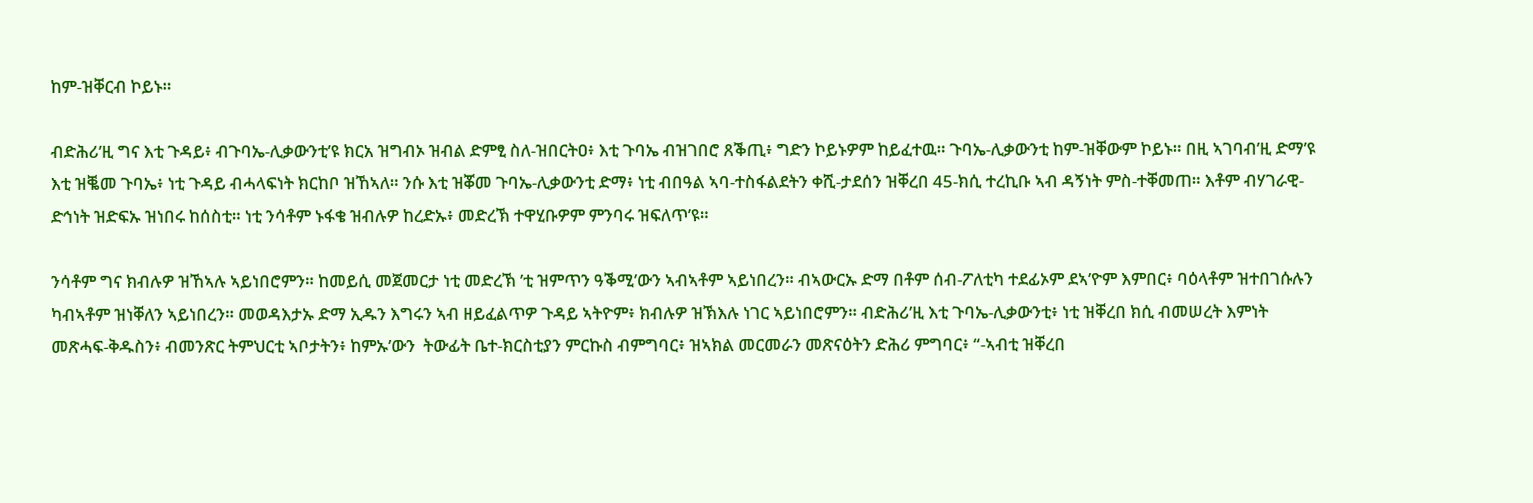ከም-ዝቐርብ ኮይኑ።

ብድሕሪ’ዚ ግና እቲ ጉዳይ፥ ብጉባኤ-ሊቃውንቲ’ዩ ክርአ ዝግብኦ ዝብል ድምፂ ስለ-ዝበርትዐ፥ እቲ ጉባኤ ብዝገበሮ ጸቕጢ፥ ግድን ኮይኑዎም ከይፈተዉ። ጉባኤ-ሊቃውንቲ ከም-ዝቐውም ኮይኑ። በዚ ኣገባብ’ዚ ድማ’ዩ እቲ ዝቘመ ጉባኤ፥ ነቲ ጉዳይ ብሓላፍነት ክርከቦ ዝኸኣለ። ንሱ እቲ ዝቖመ ጉባኤ-ሊቃውንቲ ድማ፥ ነቲ ብበዓል ኣባ-ተስፋልደትን ቀሺ-ታደሰን ዝቐረበ 45-ክሲ ተረኪቡ ኣብ ዳኝነት ምስ-ተቐመጠ። እቶም ብሃገራዊ-ድኅነት ዝድፍኡ ዝነበሩ ከሰስቲ። ነቲ ንሳቶም ኑፋቄ ዝብሉዎ ከረድኡ፥ መድረኽ ተዋሂቡዎም ምንባሩ ዝፍለጥ’ዩ።

ንሳቶም ግና ክብሉዎ ዝኸኣሉ ኣይነበሮምን። ከመይሲ መጀመርታ ነቲ መድረኽ ’ቲ ዝምጥን ዓቕሚ’ውን ኣብኣቶም ኣይነበረን። ብኣውርኡ ድማ በቶም ሰብ-ፖለቲካ ተደፊኦም ደኣ’ዮም እምበር፥ ባዕላቶም ዝተበገሱሉን ካብኣቶም ዝነቐለን ኣይነበረን። መወዳእታኡ ድማ ኢዱን እግሩን ኣብ ዘይፈልጥዎ ጉዳይ ኣትዮም፥ ክብሉዎ ዝኽእሉ ነገር ኣይነበሮምን። ብድሕሪ’ዚ እቲ ጉባኤ-ሊቃውንቲ፥ ነቲ ዝቐረበ ክሲ ብመሠረት እምነት መጽሓፍ-ቅዱስን፥ ብመንጽር ትምህርቲ ኣቦታትን፥ ከምኡ’ውን  ትውፊት ቤተ-ክርስቲያን ምርኩስ ብምግባር፥ ዝኣክል መርመራን መጽናዕትን ድሕሪ ምግባር፥ “-ኣብቲ ዝቐረበ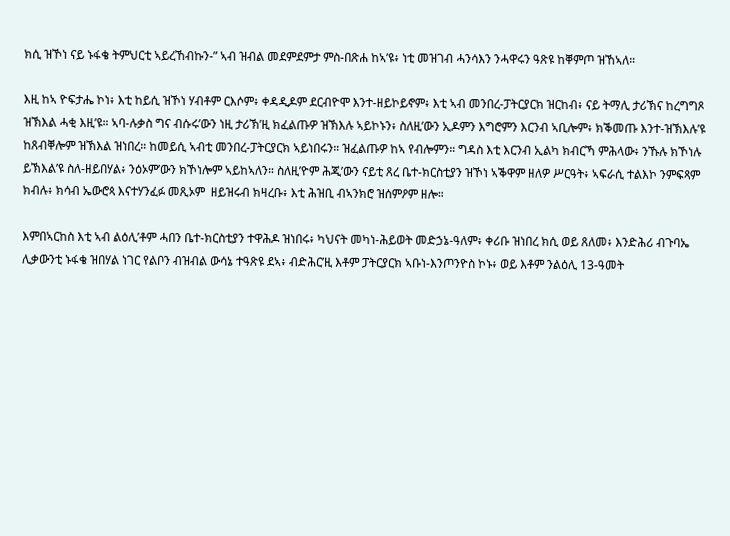ክሲ ዝኾነ ናይ ኑፋቄ ትምህርቲ ኣይረኸብኩን-” ኣብ ዝብል መደምደምታ ምስ-በጽሐ ከኣ’ዩ፥ ነቲ መዝገብ ሓንሳእን ንሓዋሩን ዓጽዩ ከቐምጦ ዝኸኣለ።

እዚ ከኣ ዮፍታሔ ኮነ፥ እቲ ከይሲ ዝኾነ ሃብቶም ርእሶም፥ ቀዳዲዶም ደርብዮሞ እንተ-ዘይኮይኖም፥ እቲ ኣብ መንበረ-ፓትርያርክ ዝርከብ፥ ናይ ትማሊ ታሪኽና ከረግግጾ ዝኽእል ሓቂ እዚ’ዩ። ኣባ-ሉቃስ ግና ብሱሩ’ውን ነዚ ታሪኽ’ዚ ክፈልጡዎ ዝኽእሉ ኣይኮኑን፥ ስለዚ’ውን ኢዶምን እግሮምን እርንብ ኣቢሎም፥ ክቕመጡ እንተ-ዝኽእሉ’ዩ ከጸብቐሎም ዝኽእል ዝነበረ። ከመይሲ ኣብቲ መንበረ-ፓትርያርክ ኣይነበሩን። ዝፈልጡዎ ከኣ የብሎምን። ግዳስ እቲ እርንብ ኢልካ ክብርኻ ምሕላው፥ ንኹሉ ክኾነሉ ይኽእል’ዩ ስለ-ዘይበሃል፥ ንዕኦም’ውን ክኾነሎም ኣይከኣለን። ስለዚ’ዮም ሕጂ’ውን ናይቲ ጸረ ቤተ-ክርስቲያን ዝኾነ ኣቕዋም ዘለዎ ሥርዓት፥ ኣፍራሲ ተልእኮ ንምፍጻም ክብሉ፥ ክሳብ ኤውሮጳ እናተሃንፈፉ መጺኦም  ዘይዝሩብ ክዛረቡ፥ እቲ ሕዝቢ ብኣንክሮ ዝሰምዖም ዘሎ።

እምበኣርከስ እቲ ኣብ ልዕሊ’ቶም ሓበን ቤተ-ክርስቲያን ተዋሕዶ ዝነበሩ፥ ካህናት መካነ-ሕይወት መድኃኔ-ዓለም፥ ቀሪቡ ዝነበረ ክሲ ወይ ጸለመ፥ እንድሕሪ ብጉባኤ ሊቃውንቲ ኑፋቄ ዝበሃል ነገር የልቦን ብዝብል ውሳኔ ተዓጽዩ ደኣ፥ ብድሕር’ዚ እቶም ፓትርያርክ ኣቡነ-እንጦንዮስ ኮኑ፥ ወይ እቶም ንልዕሊ 13-ዓመት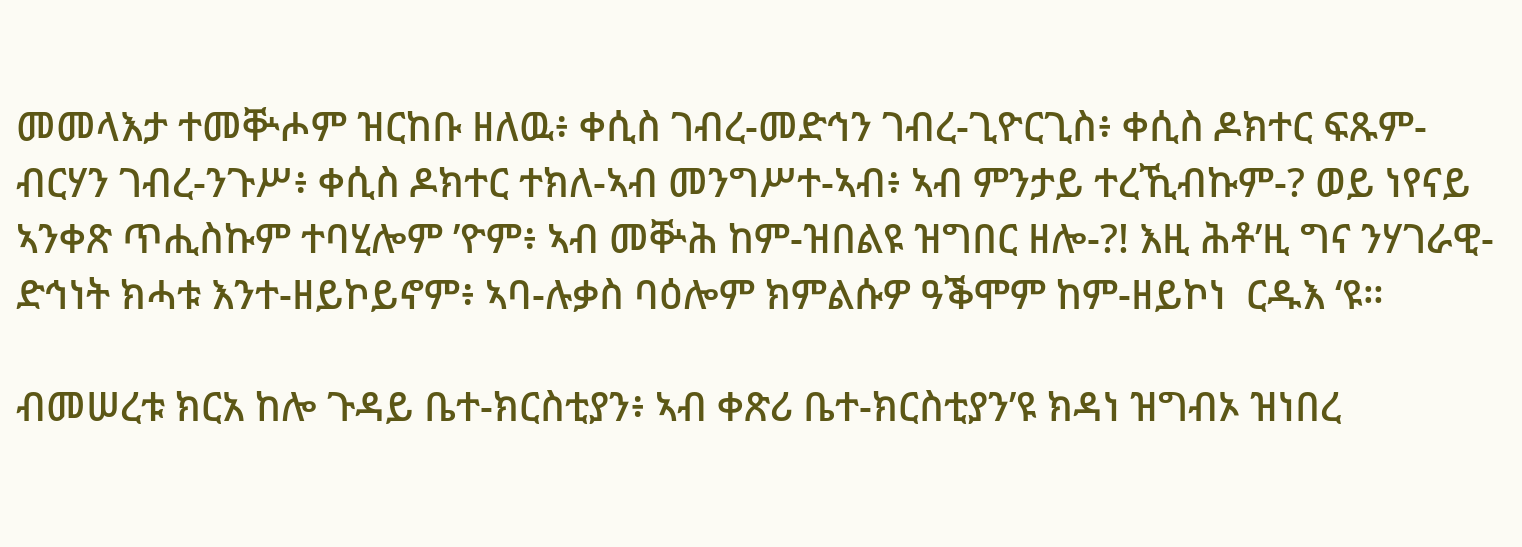መመላእታ ተመቝሖም ዝርከቡ ዘለዉ፥ ቀሲስ ገብረ-መድኅን ገብረ-ጊዮርጊስ፥ ቀሲስ ዶክተር ፍጹም-ብርሃን ገብረ-ንጉሥ፥ ቀሲስ ዶክተር ተክለ-ኣብ መንግሥተ-ኣብ፥ ኣብ ምንታይ ተረኺብኩም-? ወይ ነየናይ ኣንቀጽ ጥሒስኩም ተባሂሎም ’ዮም፥ ኣብ መቝሕ ከም-ዝበልዩ ዝግበር ዘሎ-?! እዚ ሕቶ’ዚ ግና ንሃገራዊ-ድኅነት ክሓቱ እንተ-ዘይኮይኖም፥ ኣባ-ሉቃስ ባዕሎም ክምልሱዎ ዓቕሞም ከም-ዘይኮነ  ርዱእ ‘ዩ።

ብመሠረቱ ክርአ ከሎ ጉዳይ ቤተ-ክርስቲያን፥ ኣብ ቀጽሪ ቤተ-ክርስቲያን’ዩ ክዳነ ዝግብኦ ዝነበረ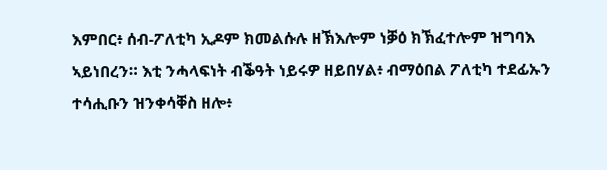እምበር፥ ሰብ-ፖለቲካ ኢዶም ክመልሱሉ ዘኽእሎም ነቓዕ ክኽፈተሎም ዝግባእ ኣይነበረን። እቲ ንሓላፍነት ብቕዓት ነይሩዎ ዘይበሃል፥ ብማዕበል ፖለቲካ ተደፊኡን ተሳሒቡን ዝንቀሳቐስ ዘሎ፥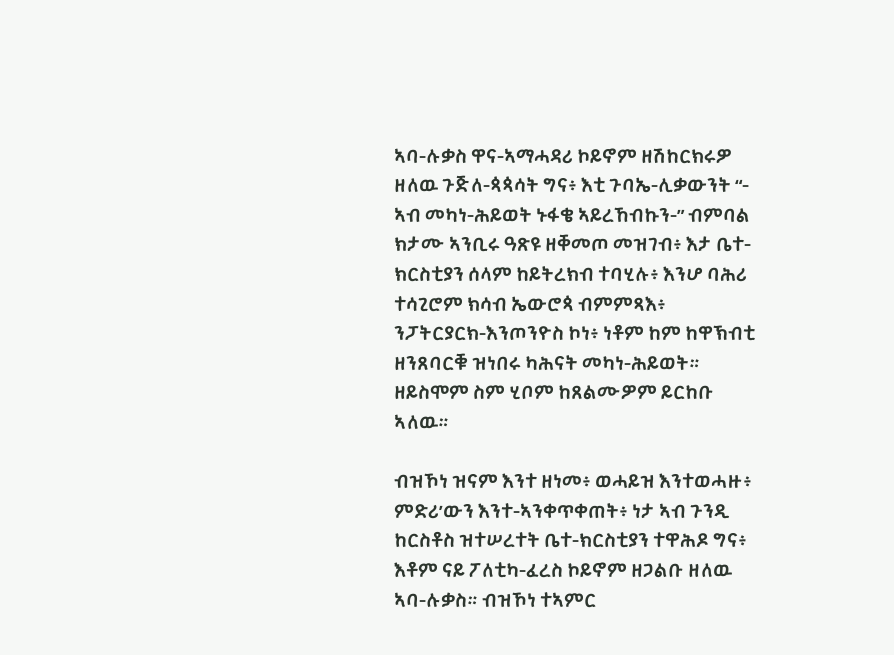ኣባ-ሉቃስ ዋና-ኣማሓዳሪ ኮይኖም ዘሽከርክሩዎ ዘለዉ ጉጅለ-ጳጳሳት ግና፥ እቲ ጉባኤ-ሊቃውንት “- ኣብ መካነ-ሕይወት ኑፋቄ ኣይረኸብኩን-” ብምባል ክታሙ ኣንቢሩ ዓጽዩ ዘቐመጦ መዝገብ፥ እታ ቤተ-ክርስቲያን ሰላም ከይትረክብ ተባሂሉ፥ እንሆ ባሕሪ ተሳጊሮም ክሳብ ኤውሮጳ ብምምጻእ፥ ንፓትርያርክ-እንጦንዮስ ኮነ፥ ነቶም ከም ከዋኽብቲ ዘንጸባርቑ ዝነበሩ ካሕናት መካነ-ሕይወት። ዘይስሞም ስም ሂቦም ከጸልሙዎም ይርከቡ ኣለዉ።

ብዝኾነ ዝናም እንተ ዘነመ፥ ወሓይዝ እንተወሓዙ፥ ምድሪ’ውን እንተ-ኣንቀጥቀጠት፥ ነታ ኣብ ጉንዲ ከርስቶስ ዝተሠረተት ቤተ-ክርስቲያን ተዋሕዶ ግና፥ እቶም ናይ ፖለቲካ-ፈረስ ኮይኖም ዘጋልቡ ዘለዉ ኣባ-ሉቃስ። ብዝኾነ ተኣምር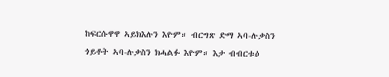ከፍርሱዋዋ ኣይክእሉን እዮም። ብርግጽ ድማ ኣባ-ሉቃስን ጎይቶት ኣባ-ሉቃስን ክሓልፉ እዮም። እታ ብብርቱዕ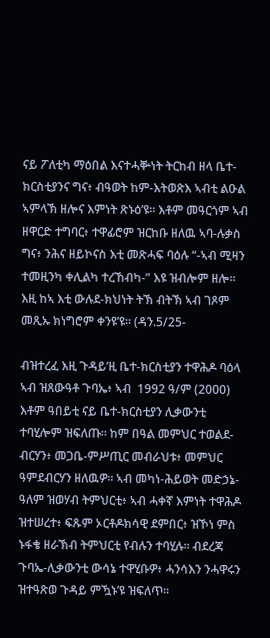ናይ ፖለቲካ ማዕበል እናተሓቝነት ትርከብ ዘላ ቤተ-ክርስቲያንና ግና፥ ብዓወት ከም-እትወጽእ ኣብቲ ልዑል ኣምላኽ ዘሎና እምነት ጽኑዕ’ዩ። እቶም መዓርጎም ኣብ ዘዋርድ ተግባር፥ ተዋፊሮም ዝርከቡ ዘለዉ ኣባ-ሉቃስ ግና፥ ንሕና ዘይኮናስ እቲ መጽሓፍ ባዕሉ “-ኣብ ሚዛን ተመዚንካ ቀሊልካ ተረኸብካ-” እዩ ዝብሎም ዘሎ። እዚ ከኣ እቲ ውሉደ-ክህነት ትኽ ብትኽ ኣብ ገጾም መጺኡ ክነግሮም ቀንዩ’ዩ። (ዳን.5/25-

ብዝተረፈ እዚ ጉዳይ’ዚ ቤተ-ክርስቲያን ተዋሕዶ ባዕላ ኣብ ዝጸውዓቶ ጉባኤ፥ ኣብ  1992 ዓ/ም (2000) እቶም ዓበይቲ ናይ ቤተ-ክርስቲያን ሊቃውንቲ ተባሂሎም ዝፍለጡ። ከም በዓል መምህር ተወልደ-ብርሃን፥ መጋቤ-ምሥጢር መብራህቱ፥ መምህር ዓምደብርሃን ዘለዉዎ። ኣብ መካነ-ሕይወት መድኃኔ-ዓለም ዝወሃብ ትምህርቲ፥ ኣብ ሓቀኛ እምነት ተዋሕዶ ዝተሠረተ፥ ፍጹም ኦርቶዶክሳዊ ደምበር፥ ዝኾነ ምስ ኑፋቄ ዘራኽብ ትምህርቲ የብሉን ተባሂሉ። ብደረጃ ጉባኤ-ሊቃውንቲ ውሳኔ ተዋሂቡዎ፥ ሓንሳእን ንሓዋሩን ዝተዓጽወ ጉዳይ ምዃኑ’ዩ ዝፍለጥ።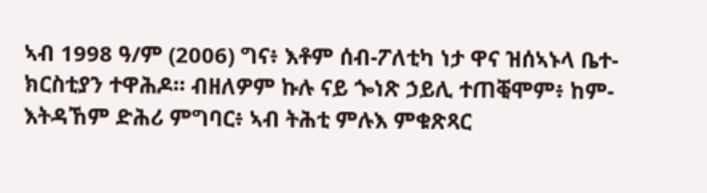ኣብ 1998 ዓ/ም (2006) ግና፥ እቶም ሰብ-ፖለቲካ ነታ ዋና ዝሰኣኑላ ቤተ-ክርስቲያን ተዋሕዶ። ብዘለዎም ኩሉ ናይ ጐነጽ ኃይሊ ተጠቒሞም፥ ከም-እትዳኸም ድሕሪ ምግባር፥ ኣብ ትሕቲ ምሉእ ምቁጽጻር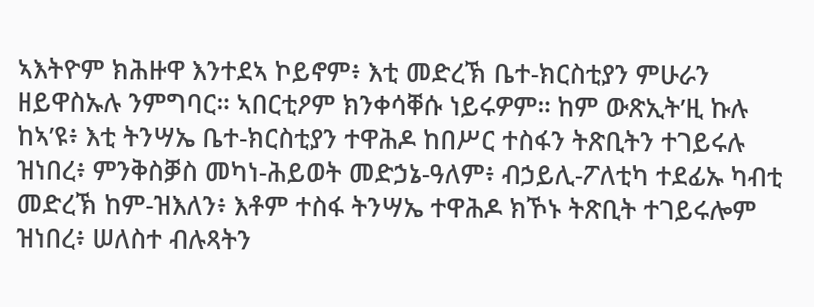ኣእትዮም ክሕዙዋ እንተደኣ ኮይኖም፥ እቲ መድረኽ ቤተ-ክርስቲያን ምሁራን ዘይዋስኡሉ ንምግባር። ኣበርቲዖም ክንቀሳቐሱ ነይሩዎም። ከም ውጽኢት’ዚ ኩሉ ከኣ’ዩ፥ እቲ ትንሣኤ ቤተ-ክርስቲያን ተዋሕዶ ከበሥር ተስፋን ትጽቢትን ተገይሩሉ ዝነበረ፥ ምንቅስቓስ መካነ-ሕይወት መድኃኔ-ዓለም፥ ብኃይሊ-ፖለቲካ ተደፊኡ ካብቲ መድረኽ ከም-ዝእለን፥ እቶም ተስፋ ትንሣኤ ተዋሕዶ ክኾኑ ትጽቢት ተገይሩሎም ዝነበረ፥ ሠለስተ ብሉጻትን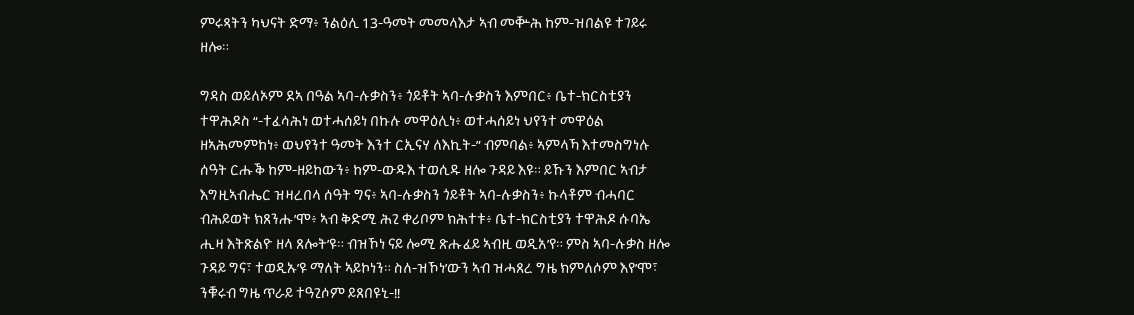ምሩጻትን ካህናት ድማ፥ ንልዕሊ 13-ዓመት መመላእታ ኣብ መቝሕ ከም-ዝበልዩ ተገይሩ ዘሎ።

ግዳስ ወይለኦም ደኣ በዓል ኣባ-ሉቃስን፥ ጎይቶት ኣባ-ሉቃስን እምበር፥ ቤተ-ክርስቲያን ተዋሕዶስ “-ተፈሳሕነ ወተሓሰይነ በኩሉ መዋዕሊነ፥ ወተሓሰይነ ህየንተ መዋዕል ዘኣሕመምከነ፥ ወህየንተ ዓመት እንተ ርኢናሃ ለእኪት-” ብምባል፥ ኣምላኻ እተመስግነሉ ሰዓት ርሑቕ ከም-ዘይከውን፥ ከም-ውዱእ ተወሲዱ ዘሎ ጉዳይ እዩ። ይኹን እምበር ኣብታ እግዚኣብሔር ዝዛረበላ ሰዓት ግና፥ ኣባ-ሉቃስን ጎይቶት ኣባ-ሉቃስን፥ ኩላቶም ብሓባር ብሕይወት ክጸንሑ’ሞ፥ ኣብ ቅድሚ ሕጊ ቀሪቦም ክሕተቱ፥ ቤተ-ክርስቲያን ተዋሕዶ ሱባኤ ሒዛ እትጽልዮ ዘላ ጸሎት’ዩ። ብዝኾነ ናይ ሎሚ ጽሑፈይ ኣብዚ ወዲአ’የ። ምስ ኣባ-ሉቃስ ዘሎ ጉዳይ ግና፣ ተወዲኡ’ዩ ማለት ኣይኮነን። ስለ-ዝኾነ’ውን ኣብ ዝሓጸረ ግዜ ክምለሶም እየ’ሞ፣ ንቑሩብ ግዜ ጥራይ ተዓጊሶም ይጸበዩኒ-!!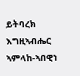ይትባረክ እግዚኣብሔር ኣምላከ-ኣበዊነ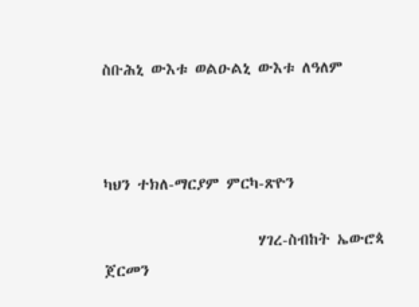ስቡሕኒ ውእቱ ወልዑልኒ ውእቱ ለዓለም



ካህን ተክለ-ማርያም ምርካ-ጽዮን

                      ሃገረ-ስብከት ኤውሮጳ  ጀርመን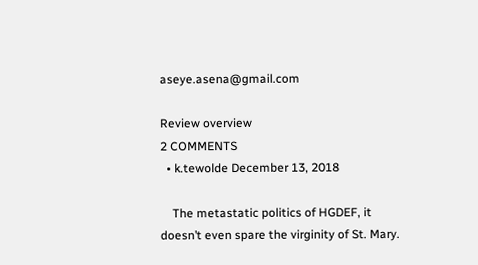aseye.asena@gmail.com

Review overview
2 COMMENTS
  • k.tewolde December 13, 2018

    The metastatic politics of HGDEF, it doesn’t even spare the virginity of St. Mary.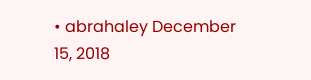• abrahaley December 15, 2018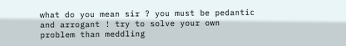what do you mean sir ? you must be pedantic and arrogant ! try to solve your own problem than meddling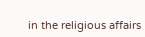in the religious affairs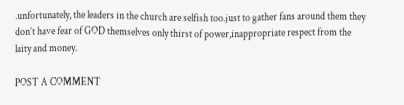.unfortunately, the leaders in the church are selfish too.just to gather fans around them they don’t have fear of GOD themselves only thirst of power,inappropriate respect from the laity and money.

POST A COMMENT